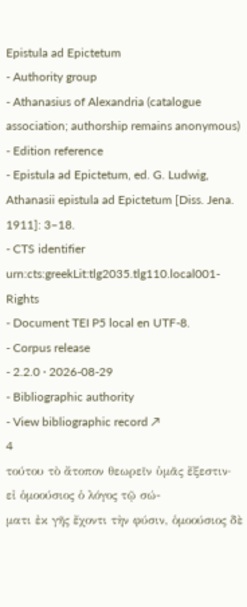Epistula ad Epictetum
- Authority group
- Athanasius of Alexandria (catalogue association; authorship remains anonymous)
- Edition reference
- Epistula ad Epictetum, ed. G. Ludwig, Athanasii epistula ad Epictetum [Diss. Jena. 1911]: 3–18.
- CTS identifier
urn:cts:greekLit:tlg2035.tlg110.local001- Rights
- Document TEI P5 local en UTF-8.
- Corpus release
- 2.2.0 · 2026-08-29
- Bibliographic authority
- View bibliographic record ↗
4
τούτου τὸ ἄτοπον θεωρεῖν ὑμᾶς ἔξεστιν· εἰ ὁμοούσιος ὁ λόγος τῷ σώ-
ματι ἐκ γῆς ἔχοντι τὴν φύσιν, ὁμοούσιος δὲ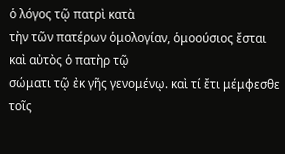ὁ λόγος τῷ πατρὶ κατὰ
τὴν τῶν πατέρων ὁμολογίαν, ὁμοούσιος ἔσται καὶ αὐτὸς ὁ πατὴρ τῷ
σώματι τῷ ἐκ γῆς γενομένῳ. καὶ τί ἔτι μέμφεσθε τοῖς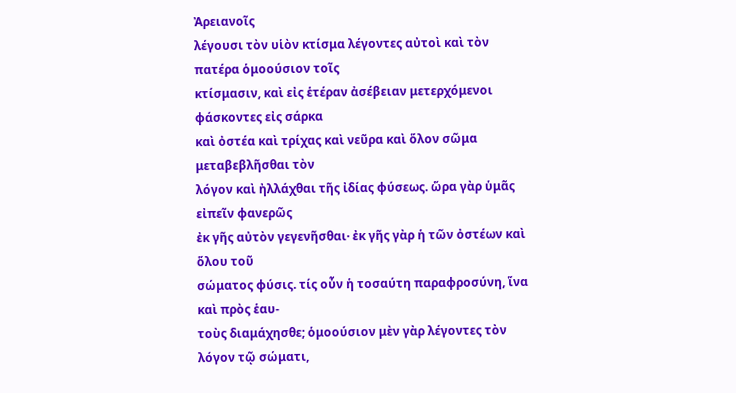Ἀρειανοῖς
λέγουσι τὸν υἱὸν κτίσμα λέγοντες αὐτοὶ καὶ τὸν πατέρα ὁμοούσιον τοῖς
κτίσμασιν, καὶ εἰς ἑτέραν ἀσέβειαν μετερχόμενοι φάσκοντες εἰς σάρκα
καὶ ὀστέα καὶ τρίχας καὶ νεῦρα καὶ ὅλον σῶμα μεταβεβλῆσθαι τὸν
λόγον καὶ ἠλλάχθαι τῆς ἰδίας φύσεως. ὥρα γὰρ ὑμᾶς εἰπεῖν φανερῶς
ἐκ γῆς αὐτὸν γεγενῆσθαι· ἐκ γῆς γὰρ ἡ τῶν ὀστέων καὶ ὅλου τοῦ
σώματος φύσις. τίς οὖν ἡ τοσαύτη παραφροσύνη, ἵνα καὶ πρὸς ἑαυ-
τοὺς διαμάχησθε; ὁμοούσιον μὲν γὰρ λέγοντες τὸν λόγον τῷ σώματι,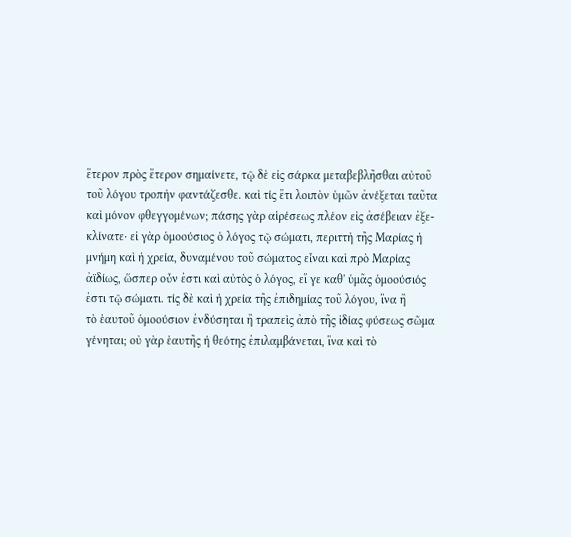ἕτερον πρὸς ἕτερον σημαίνετε, τῷ δὲ εἰς σάρκα μεταβεβλῆσθαι αὐτοῦ
τοῦ λόγου τροπὴν φαντάζεσθε. καὶ τίς ἔτι λοιπὸν ὑμῶν ἀνέξεται ταῦτα
καὶ μόνον φθεγγομένων; πάσης γὰρ αἱρέσεως πλέον εἰς ἀσέβειαν ἐξε-
κλίνατε· εἰ γὰρ ὁμοούσιος ὁ λόγος τῷ σώματι, περιττὴ τῆς Μαρίας ἡ
μνήμη καὶ ἡ χρεία, δυναμένου τοῦ σώματος εἶναι καὶ πρὸ Μαρίας
ἀϊδίως, ὥσπερ οὖν ἐστι καὶ αὐτὸς ὁ λόγος, εἴ γε καθ' ὑμᾶς ὁμοούσιός
ἐστι τῷ σώματι. τίς δὲ καὶ ἡ χρεία τῆς ἐπιδημίας τοῦ λόγου, ἵνα ἢ
τὸ ἑαυτοῦ ὁμοούσιον ἐνδύσηται ἢ τραπεὶς ἀπὸ τῆς ἰδίας φύσεως σῶμα
γένηται; οὐ γὰρ ἑαυτῆς ἡ θεότης ἐπιλαμβάνεται, ἵνα καὶ τὸ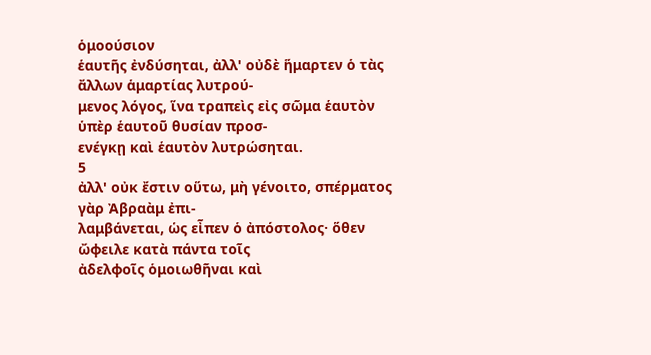ὁμοούσιον
ἑαυτῆς ἐνδύσηται, ἀλλ' οὐδὲ ἥμαρτεν ὁ τὰς ἄλλων ἁμαρτίας λυτρού-
μενος λόγος, ἵνα τραπεὶς εἰς σῶμα ἑαυτὸν ὑπὲρ ἑαυτοῦ θυσίαν προσ-
ενέγκῃ καὶ ἑαυτὸν λυτρώσηται.
5
ἀλλ' οὐκ ἔστιν οὕτω, μὴ γένοιτο, σπέρματος γὰρ Ἀβραὰμ ἐπι-
λαμβάνεται, ὡς εἶπεν ὁ ἀπόστολος· ὅθεν ὤφειλε κατὰ πάντα τοῖς
ἀδελφοῖς ὁμοιωθῆναι καὶ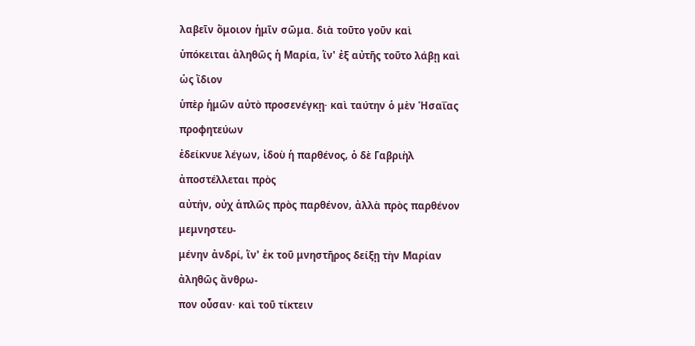λαβεῖν ὅμοιον ἡμῖν σῶμα. διὰ τοῦτο γοῦν καὶ
ὑπόκειται ἀληθῶς ἡ Μαρία, ἵν' ἐξ αὐτῆς τοῦτο λάβῃ καὶ ὡς ἴδιον
ὑπὲρ ἡμῶν αὐτὸ προσενέγκῃ· καὶ ταύτην ὁ μὲν Ἡσαΐας προφητεύων
ἐδείκνυε λέγων, ἰδοὺ ἡ παρθένος, ὁ δὲ Γαβριὴλ ἀποστέλλεται πρὸς
αὐτήν, οὐχ ἁπλῶς πρὸς παρθένον, ἀλλὰ πρὸς παρθένον μεμνηστευ-
μένην ἀνδρί, ἵν' ἐκ τοῦ μνηστῆρος δείξῃ τὴν Μαρίαν ἀληθῶς ἄνθρω-
πον οὖσαν· καὶ τοῦ τίκτειν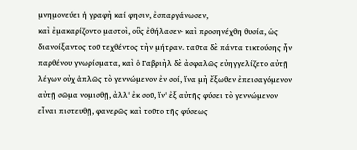μνημονεύει ἡ γραφὴ καί φησιν, ἐσπαργάνωσεν,
καὶ ἐμακαρίζοντο μαστοὶ, οὓς ἐθήλασεν· καὶ προσηνέχθη θυσία, ὡς
διανοίξαντος τοῦ τεχθέντος τὴν μήτραν. ταῦτα δὲ πάντα τικτούσης ἦν
παρθένου γνωρίσματα, καὶ ὁ Γαβριὴλ δὲ ἀσφαλῶς εὐηγγελίζετο αὐτῇ
λέγων οὐχ ἁπλῶς τὸ γεννώμενον ἐν σοί, ἵνα μὴ ἔξωθεν ἐπεισαγόμενον
αὐτῇ σῶμα νομισθῇ, ἀλλ' ἐκ σοῦ, ἵν' ἐξ αὐτῆς φύσει τὸ γεννώμενον
εἶναι πιστευθῇ, φανερῶς καὶ τοῦτο τῆς φύσεως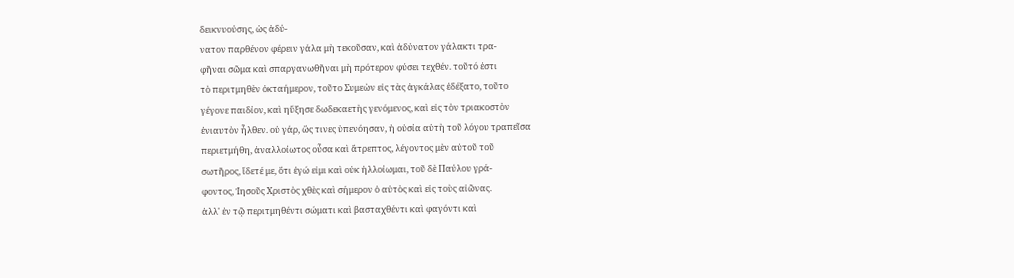δεικνυούσης, ὡς ἀδύ-
νατον παρθένον φέρειν γάλα μὴ τεκοῦσαν, καὶ ἀδύνατον γάλακτι τρα-
φῆναι σῶμα καὶ σπαργανωθῆναι μὴ πρότερον φύσει τεχθέν. τοῦτό ἐστι
τὸ περιτμηθὲν ὀκταήμερον, τοῦτο Συμεὼν εἰς τὰς ἀγκάλας ἐδέξατο, τοῦτο
γέγονε παιδίον, καὶ ηὔξησε δωδεκαετὴς γενόμενος, καὶ εἰς τὸν τριακοστὸν
ἐνιαυτὸν ἦλθεν. οὐ γάρ, ὥς τινες ὑπενόησαν, ἡ οὐσία αὐτὴ τοῦ λόγου τραπεῖσα
περιετμήθη, ἀναλλοίωτος οὖσα καὶ ἄτρεπτος, λέγοντος μὲν αὐτοῦ τοῦ
σωτῆρος, ἴδετέ με, ὅτι ἐγώ εἰμι καὶ οὐκ ἠλλοίωμαι, τοῦ δὲ Παύλου γρά-
φοντος, Ἰησοῦς Χριστὸς χθὲς καὶ σήμερον ὁ αὐτὸς καὶ εἰς τοὺς αἰῶνας.
ἀλλ' ἐν τῷ περιτμηθέντι σώματι καὶ βασταχθέντι καὶ φαγόντι καὶ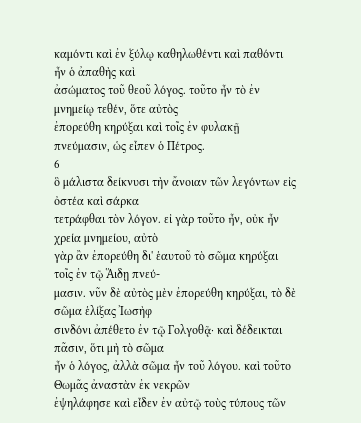καμόντι καὶ ἐν ξύλῳ καθηλωθέντι καὶ παθόντι ἦν ὁ ἀπαθὴς καὶ
ἀσώματος τοῦ θεοῦ λόγος. τοῦτο ἦν τὸ ἐν μνημείῳ τεθέν, ὅτε αὐτὸς
ἐπορεύθη κηρύξαι καὶ τοῖς ἐν φυλακῇ πνεύμασιν, ὡς εἶπεν ὁ Πέτρος.
6
ὃ μάλιστα δείκνυσι τὴν ἄνοιαν τῶν λεγόντων εἰς ὀστέα καὶ σάρκα
τετράφθαι τὸν λόγον. εἰ γὰρ τοῦτο ἦν, οὐκ ἦν χρεία μνημείου, αὐτὸ
γὰρ ἂν ἐπορεύθη δι' ἑαυτοῦ τὸ σῶμα κηρύξαι τοῖς ἐν τῷ Ἅιδῃ πνεύ-
μασιν. νῦν δὲ αὐτὸς μὲν ἐπορεύθη κηρύξαι, τὸ δὲ σῶμα ἑλίξας Ἰωσὴφ
σινδόνι ἀπέθετο ἐν τῷ Γολγοθᾷ· καὶ δέδεικται πᾶσιν, ὅτι μὴ τὸ σῶμα
ἦν ὁ λόγος, ἀλλὰ σῶμα ἦν τοῦ λόγου. καὶ τοῦτο Θωμᾶς ἀναστὰν ἐκ νεκρῶν
ἐψηλάφησε καὶ εἶδεν ἐν αὐτῷ τοὺς τύπους τῶν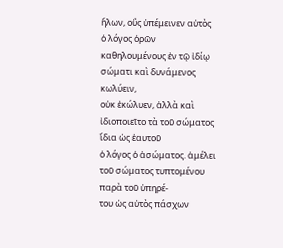ἥλων, οὓς ὑπέμεινεν αὐτὸς
ὁ λόγος ὁρῶν καθηλουμένους ἐν τῷ ἰδίῳ σώματι καὶ δυνάμενος κωλύειν,
οὐκ ἐκώλυεν, ἀλλὰ καὶ ἰδιοποιεῖτο τὰ τοῦ σώματος ἴδια ὡς ἑαυτοῦ
ὁ λόγος ὁ ἀσώματος. ἀμέλει τοῦ σώματος τυπτομένου παρὰ τοῦ ὑπηρέ-
του ὡς αὐτὸς πάσχων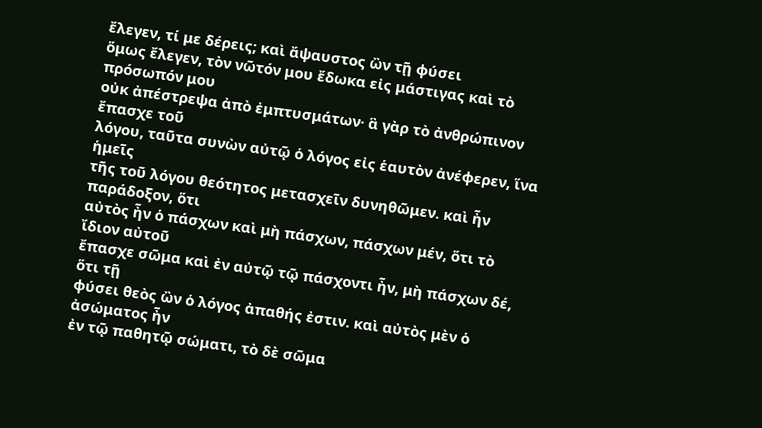ἔλεγεν, τί με δέρεις; καὶ ἄψαυστος ὢν τῇ φύσει
ὅμως ἔλεγεν, τὸν νῶτόν μου ἔδωκα εἰς μάστιγας καὶ τὸ πρόσωπόν μου
οὐκ ἀπέστρεψα ἀπὸ ἐμπτυσμάτων· ἃ γὰρ τὸ ἀνθρώπινον ἔπασχε τοῦ
λόγου, ταῦτα συνὼν αὐτῷ ὁ λόγος εἰς ἑαυτὸν ἀνέφερεν, ἵνα ἡμεῖς
τῆς τοῦ λόγου θεότητος μετασχεῖν δυνηθῶμεν. καὶ ἦν παράδοξον, ὅτι
αὐτὸς ἦν ὁ πάσχων καὶ μὴ πάσχων, πάσχων μέν, ὅτι τὸ ἴδιον αὐτοῦ
ἔπασχε σῶμα καὶ ἐν αὐτῷ τῷ πάσχοντι ἦν, μὴ πάσχων δέ, ὅτι τῇ
φύσει θεὸς ὢν ὁ λόγος ἀπαθής ἐστιν. καὶ αὐτὸς μὲν ὁ ἀσώματος ἦν
ἐν τῷ παθητῷ σώματι, τὸ δὲ σῶμα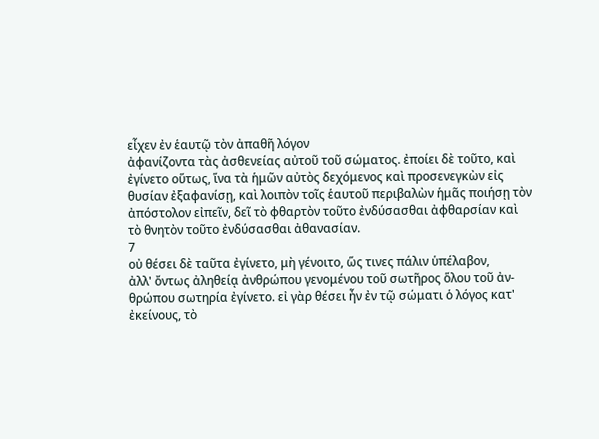εἶχεν ἐν ἑαυτῷ τὸν ἀπαθῆ λόγον
ἀφανίζοντα τὰς ἀσθενείας αὐτοῦ τοῦ σώματος. ἐποίει δὲ τοῦτο, καὶ
ἐγίνετο οὕτως, ἵνα τὰ ἡμῶν αὐτὸς δεχόμενος καὶ προσενεγκὼν εἰς
θυσίαν ἐξαφανίσῃ, καὶ λοιπὸν τοῖς ἑαυτοῦ περιβαλὼν ἡμᾶς ποιήσῃ τὸν
ἀπόστολον εἰπεῖν, δεῖ τὸ φθαρτὸν τοῦτο ἐνδύσασθαι ἀφθαρσίαν καὶ
τὸ θνητὸν τοῦτο ἐνδύσασθαι ἀθανασίαν.
7
οὐ θέσει δὲ ταῦτα ἐγίνετο, μὴ γένοιτο, ὥς τινες πάλιν ὑπέλαβον,
ἀλλ' ὄντως ἀληθείᾳ ἀνθρώπου γενομένου τοῦ σωτῆρος ὅλου τοῦ ἀν-
θρώπου σωτηρία ἐγίνετο. εἰ γὰρ θέσει ἦν ἐν τῷ σώματι ὁ λόγος κατ'
ἐκείνους, τὸ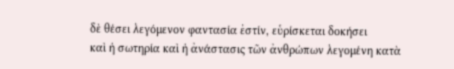δὲ θέσει λεγόμενον φαντασία ἐστίν, εὑρίσκεται δοκήσει
καὶ ἡ σωτηρία καὶ ἡ ἀνάστασις τῶν ἀνθρώπων λεγομένη κατὰ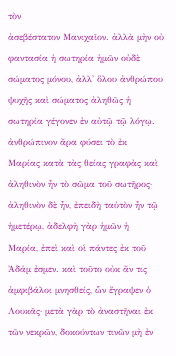τὸν
ἀσεβέστατον Μανιχαῖον. ἀλλὰ μὴν οὐ φαντασία ἡ σωτηρία ἡμῶν οὐδὲ
σώματος μόνου, ἀλλ' ὅλου ἀνθρώπου ψυχῆς καὶ σώματος ἀληθῶς ἡ
σωτηρία γέγονεν ἐν αὐτῷ τῷ λόγῳ. ἀνθρώπινον ἄρα φύσει τὸ ἐκ
Μαρίας κατὰ τὰς θείας γραφὰς καὶ ἀληθινὸν ἦν τὸ σῶμα τοῦ σωτῆρος·
ἀληθινὸν δὲ ἦν, ἐπειδὴ ταὐτὸν ἦν τῷ ἡμετέρῳ, ἀδελφὴ γὰρ ἡμῶν ἡ
Μαρία, ἐπεὶ καὶ οἱ πάντες ἐκ τοῦ Ἀδάμ ἐσμεν. καὶ τοῦτο οὐκ ἄν τις
ἀμφιβάλοι μνησθείς, ὧν ἔγραψεν ὁ Λουκᾶς· μετὰ γὰρ τὸ ἀναστῆναι ἐκ
τῶν νεκρῶν, δοκούντων τινῶν μὴ ἐν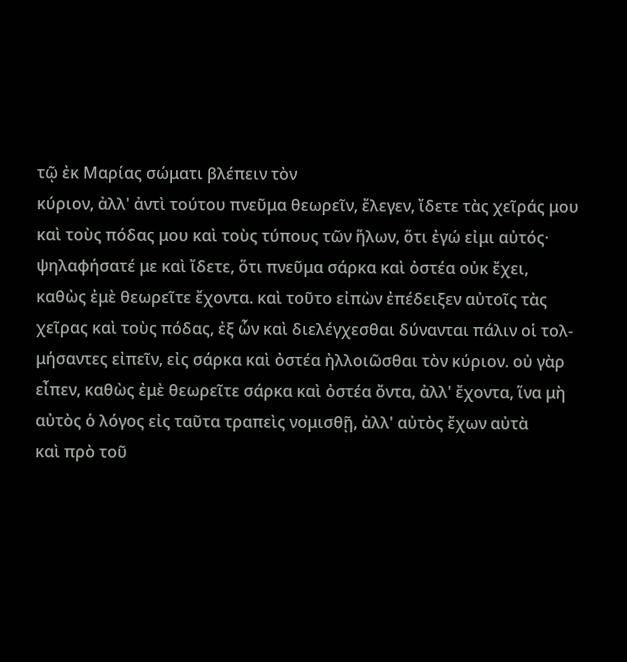τῷ ἐκ Μαρίας σώματι βλέπειν τὸν
κύριον, ἀλλ' ἀντὶ τούτου πνεῦμα θεωρεῖν, ἔλεγεν, ἴδετε τὰς χεῖράς μου
καὶ τοὺς πόδας μου καὶ τοὺς τύπους τῶν ἥλων, ὅτι ἐγώ εἰμι αὐτός·
ψηλαφήσατέ με καὶ ἴδετε, ὅτι πνεῦμα σάρκα καὶ ὀστέα οὐκ ἔχει,
καθὼς ἐμὲ θεωρεῖτε ἔχοντα. καὶ τοῦτο εἰπὼν ἐπέδειξεν αὐτοῖς τὰς
χεῖρας καὶ τοὺς πόδας, ἐξ ὧν καὶ διελέγχεσθαι δύνανται πάλιν οἱ τολ-
μήσαντες εἰπεῖν, εἰς σάρκα καὶ ὀστέα ἠλλοιῶσθαι τὸν κύριον. οὐ γὰρ
εἶπεν, καθὼς ἐμὲ θεωρεῖτε σάρκα καὶ ὀστέα ὄντα, ἀλλ' ἔχοντα, ἵνα μὴ
αὐτὸς ὁ λόγος εἰς ταῦτα τραπεὶς νομισθῇ, ἀλλ' αὐτὸς ἔχων αὐτὰ
καὶ πρὸ τοῦ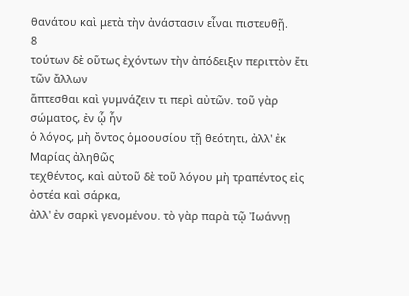θανάτου καὶ μετὰ τὴν ἀνάστασιν εἶναι πιστευθῇ.
8
τούτων δὲ οὕτως ἐχόντων τὴν ἀπόδειξιν περιττὸν ἔτι τῶν ἄλλων
ἅπτεσθαι καὶ γυμνάζειν τι περὶ αὐτῶν. τοῦ γὰρ σώματος, ἐν ᾧ ἦν
ὁ λόγος, μὴ ὄντος ὁμοουσίου τῇ θεότητι, ἀλλ' ἐκ Μαρίας ἀληθῶς
τεχθέντος, καὶ αὐτοῦ δὲ τοῦ λόγου μὴ τραπέντος εἰς ὀστέα καὶ σάρκα,
ἀλλ' ἐν σαρκὶ γενομένου. τὸ γὰρ παρὰ τῷ Ἰωάννῃ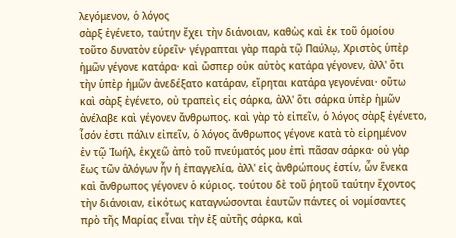λεγόμενον, ὁ λόγος
σὰρξ ἐγένετο, ταύτην ἔχει τὴν διάνοιαν, καθὼς καὶ ἐκ τοῦ ὁμοίου
τοῦτο δυνατὸν εὑρεῖν· γέγραπται γὰρ παρὰ τῷ Παύλῳ, Χριστὸς ὑπὲρ
ἡμῶν γέγονε κατάρα· καὶ ὥσπερ οὐκ αὐτὸς κατάρα γέγονεν, ἀλλ' ὅτι
τὴν ὑπὲρ ἡμῶν ἀνεδέξατο κατάραν, εἴρηται κατάρα γεγονέναι· οὕτω
καὶ σὰρξ ἐγένετο, οὐ τραπεὶς εἰς σάρκα, ἀλλ' ὅτι σάρκα ὑπὲρ ἡμῶν
ἀνέλαβε καὶ γέγονεν ἄνθρωπος. καὶ γὰρ τὸ εἰπεῖν, ὁ λόγος σὰρξ ἐγένετο,
ἶσόν ἐστι πάλιν εἰπεῖν, ὁ λόγος ἄνθρωπος γέγονε κατὰ τὸ εἰρημένον
ἐν τῷ Ἰωήλ, ἐκχεῶ ἀπὸ τοῦ πνεύματός μου ἐπὶ πᾶσαν σάρκα· οὐ γὰρ
ἕως τῶν ἀλόγων ἦν ἡ ἐπαγγελία, ἀλλ' εἰς ἀνθρώπους ἐστίν, ὧν ἕνεκα
καὶ ἄνθρωπος γέγονεν ὁ κύριος. τούτου δὲ τοῦ ῥητοῦ ταύτην ἔχοντος
τὴν διάνοιαν, εἰκότως καταγνώσονται ἑαυτῶν πάντες οἱ νομίσαντες
πρὸ τῆς Μαρίας εἶναι τὴν ἐξ αὐτῆς σάρκα, καὶ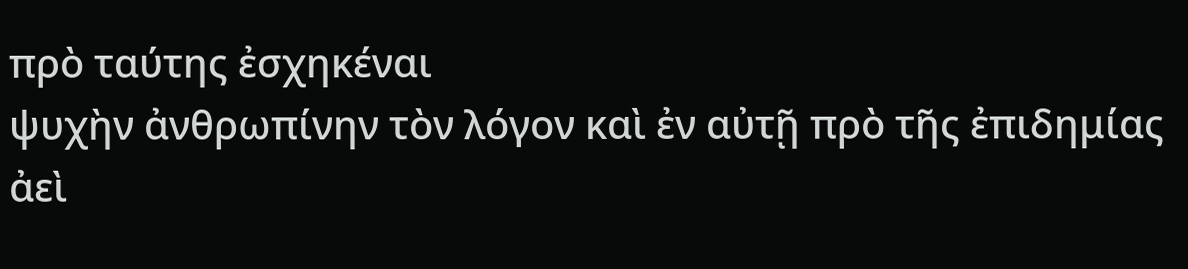πρὸ ταύτης ἐσχηκέναι
ψυχὴν ἀνθρωπίνην τὸν λόγον καὶ ἐν αὐτῇ πρὸ τῆς ἐπιδημίας ἀεὶ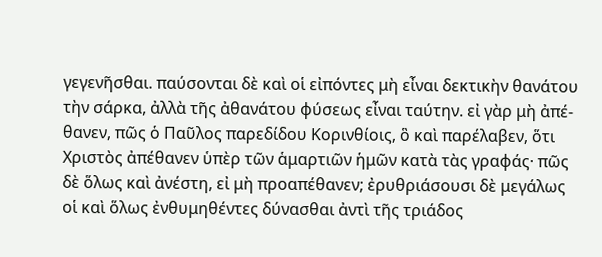γεγενῆσθαι. παύσονται δὲ καὶ οἱ εἰπόντες μὴ εἶναι δεκτικὴν θανάτου
τὴν σάρκα, ἀλλὰ τῆς ἀθανάτου φύσεως εἶναι ταύτην. εἰ γὰρ μὴ ἀπέ-
θανεν, πῶς ὁ Παῦλος παρεδίδου Κορινθίοις, ὃ καὶ παρέλαβεν, ὅτι
Χριστὸς ἀπέθανεν ὑπὲρ τῶν ἁμαρτιῶν ἡμῶν κατὰ τὰς γραφάς· πῶς
δὲ ὅλως καὶ ἀνέστη, εἰ μὴ προαπέθανεν; ἐρυθριάσουσι δὲ μεγάλως
οἱ καὶ ὅλως ἐνθυμηθέντες δύνασθαι ἀντὶ τῆς τριάδος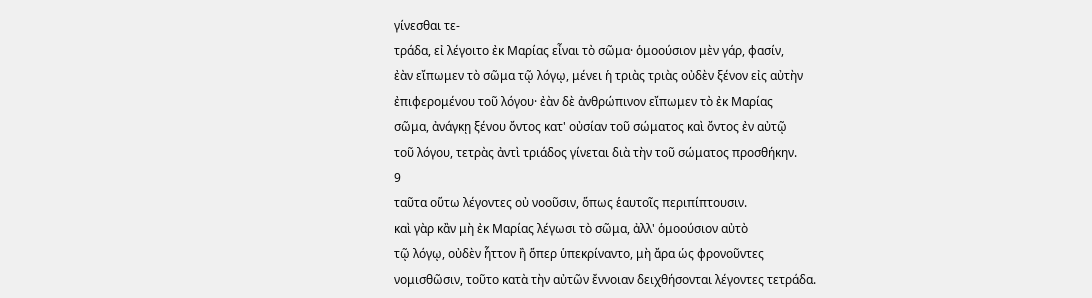γίνεσθαι τε-
τράδα, εἰ λέγοιτο ἐκ Μαρίας εἶναι τὸ σῶμα· ὁμοούσιον μὲν γάρ, φασίν,
ἐὰν εἴπωμεν τὸ σῶμα τῷ λόγῳ, μένει ἡ τριὰς τριὰς οὐδὲν ξένον εἰς αὐτὴν
ἐπιφερομένου τοῦ λόγου· ἐὰν δὲ ἀνθρώπινον εἴπωμεν τὸ ἐκ Μαρίας
σῶμα, ἀνάγκῃ ξένου ὄντος κατ' οὐσίαν τοῦ σώματος καὶ ὄντος ἐν αὐτῷ
τοῦ λόγου, τετρὰς ἀντὶ τριάδος γίνεται διὰ τὴν τοῦ σώματος προσθήκην.
9
ταῦτα οὕτω λέγοντες οὐ νοοῦσιν, ὅπως ἑαυτοῖς περιπίπτουσιν.
καὶ γὰρ κἂν μὴ ἐκ Μαρίας λέγωσι τὸ σῶμα, ἀλλ' ὁμοούσιον αὐτὸ
τῷ λόγῳ, οὐδὲν ἧττον ἢ ὅπερ ὑπεκρίναντο, μὴ ἄρα ὡς φρονοῦντες
νομισθῶσιν, τοῦτο κατὰ τὴν αὐτῶν ἔννοιαν δειχθήσονται λέγοντες τετράδα.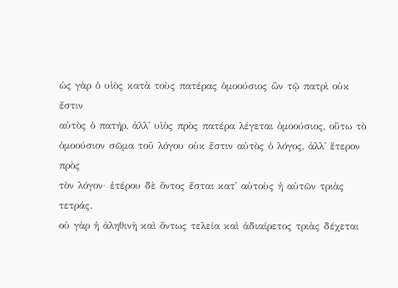ὡς γὰρ ὁ υἱὸς κατὰ τοὺς πατέρας ὁμοούσιος ὢν τῷ πατρὶ οὐκ ἔστιν
αὐτὸς ὁ πατήρ, ἀλλ' υἱὸς πρὸς πατέρα λέγεται ὁμοούσιος, οὕτω τὸ
ὁμοούσιον σῶμα τοῦ λόγου οὐκ ἔστιν αὐτὸς ὁ λόγος, ἀλλ' ἕτερον πρὸς
τὸν λόγον· ἑτέρου δὲ ὄντος ἔσται κατ' αὐτοὺς ἡ αὐτῶν τριὰς τετράς.
οὐ γὰρ ἡ ἀληθινὴ καὶ ὄντως τελεία καὶ ἀδιαίρετος τριὰς δέχεται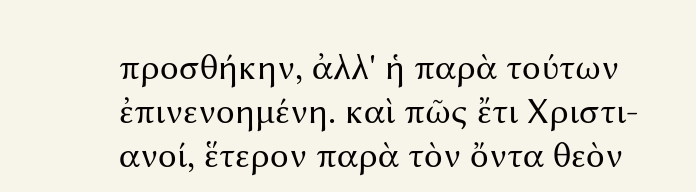προσθήκην, ἀλλ' ἡ παρὰ τούτων ἐπινενοημένη. καὶ πῶς ἔτι Χριστι-
ανοί, ἕτερον παρὰ τὸν ὄντα θεὸν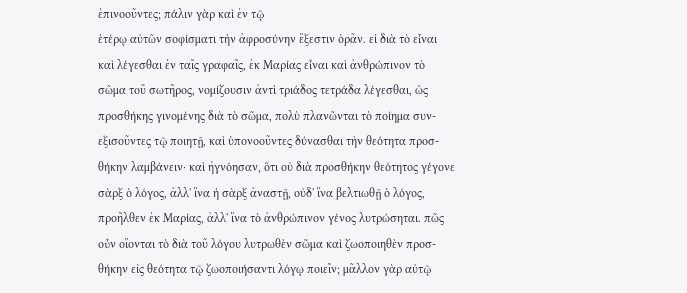ἐπινοοῦντες; πάλιν γὰρ καὶ ἐν τῷ
ἑτέρῳ αὐτῶν σοφίσματι τὴν ἀφροσύνην ἔξεστιν ὁρᾶν. εἰ διὰ τὸ εἶναι
καὶ λέγεσθαι ἐν ταῖς γραφαῖς, ἐκ Μαρίας εἶναι καὶ ἀνθρώπινον τὸ
σῶμα τοῦ σωτῆρος, νομίζουσιν ἀντὶ τριάδος τετράδα λέγεσθαι, ὡς
προσθήκης γινομένης διὰ τὸ σῶμα, πολὺ πλανῶνται τὸ ποίημα συν-
εξισοῦντες τῷ ποιητῇ, καὶ ὑπονοοῦντες δύνασθαι τὴν θεότητα προσ-
θήκην λαμβάνειν· καὶ ἠγνόησαν, ὅτι οὐ διὰ προσθήκην θεότητος γέγονε
σὰρξ ὁ λόγος, ἀλλ' ἵνα ἡ σὰρξ ἀναστῇ, οὐδ' ἵνα βελτιωθῇ ὁ λόγος,
προῆλθεν ἐκ Μαρίας, ἀλλ' ἵνα τὸ ἀνθρώπινον γένος λυτρώσηται. πῶς
οὖν οἴονται τὸ διὰ τοῦ λόγου λυτρωθὲν σῶμα καὶ ζωοποιηθὲν προσ-
θήκην εἰς θεότητα τῷ ζωοποιήσαντι λόγῳ ποιεῖν; μᾶλλον γὰρ αὐτῷ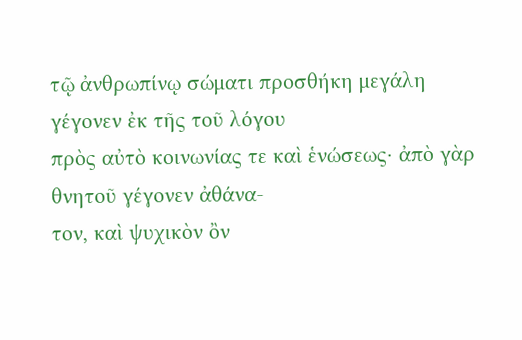τῷ ἀνθρωπίνῳ σώματι προσθήκη μεγάλη γέγονεν ἐκ τῆς τοῦ λόγου
πρὸς αὐτὸ κοινωνίας τε καὶ ἑνώσεως· ἀπὸ γὰρ θνητοῦ γέγονεν ἀθάνα-
τον, καὶ ψυχικὸν ὂν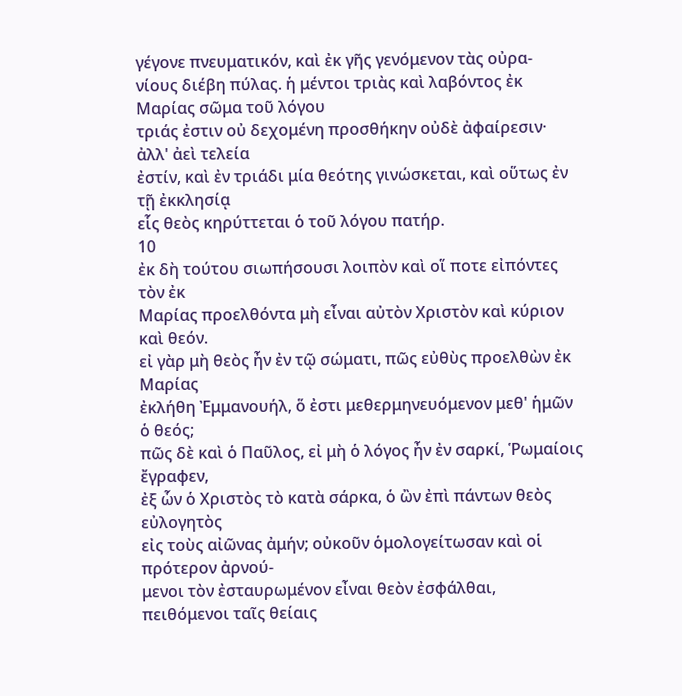γέγονε πνευματικόν, καὶ ἐκ γῆς γενόμενον τὰς οὐρα-
νίους διέβη πύλας. ἡ μέντοι τριὰς καὶ λαβόντος ἐκ Μαρίας σῶμα τοῦ λόγου
τριάς ἐστιν οὐ δεχομένη προσθήκην οὐδὲ ἀφαίρεσιν· ἀλλ' ἀεὶ τελεία
ἐστίν, καὶ ἐν τριάδι μία θεότης γινώσκεται, καὶ οὕτως ἐν τῇ ἐκκλησίᾳ
εἷς θεὸς κηρύττεται ὁ τοῦ λόγου πατήρ.
10
ἐκ δὴ τούτου σιωπήσουσι λοιπὸν καὶ οἵ ποτε εἰπόντες τὸν ἐκ
Μαρίας προελθόντα μὴ εἶναι αὐτὸν Χριστὸν καὶ κύριον καὶ θεόν.
εἰ γὰρ μὴ θεὸς ἦν ἐν τῷ σώματι, πῶς εὐθὺς προελθὼν ἐκ Μαρίας
ἐκλήθη Ἐμμανουήλ, ὅ ἐστι μεθερμηνευόμενον μεθ' ἡμῶν ὁ θεός;
πῶς δὲ καὶ ὁ Παῦλος, εἰ μὴ ὁ λόγος ἦν ἐν σαρκί, Ῥωμαίοις ἔγραφεν,
ἐξ ὧν ὁ Χριστὸς τὸ κατὰ σάρκα, ὁ ὢν ἐπὶ πάντων θεὸς εὐλογητὸς
εἰς τοὺς αἰῶνας ἀμήν; οὐκοῦν ὁμολογείτωσαν καὶ οἱ πρότερον ἀρνού-
μενοι τὸν ἐσταυρωμένον εἶναι θεὸν ἐσφάλθαι, πειθόμενοι ταῖς θείαις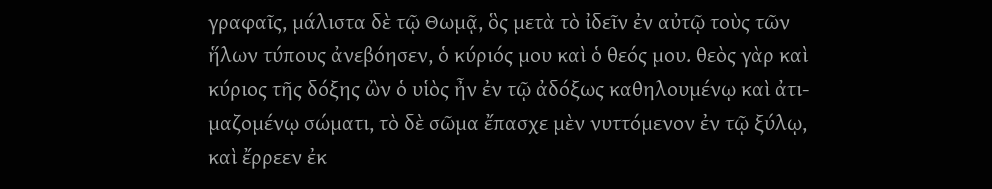γραφαῖς, μάλιστα δὲ τῷ Θωμᾷ, ὃς μετὰ τὸ ἰδεῖν ἐν αὐτῷ τοὺς τῶν
ἥλων τύπους ἀνεβόησεν, ὁ κύριός μου καὶ ὁ θεός μου. θεὸς γὰρ καὶ
κύριος τῆς δόξης ὢν ὁ υἱὸς ἦν ἐν τῷ ἀδόξως καθηλουμένῳ καὶ ἀτι-
μαζομένῳ σώματι, τὸ δὲ σῶμα ἔπασχε μὲν νυττόμενον ἐν τῷ ξύλῳ,
καὶ ἔρρεεν ἐκ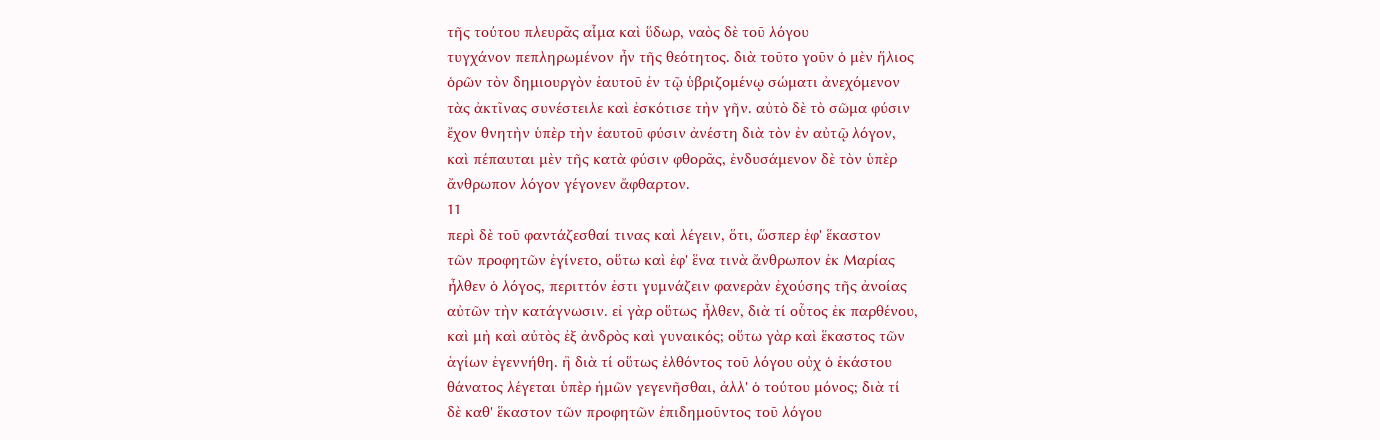τῆς τούτου πλευρᾶς αἷμα καὶ ὕδωρ, ναὸς δὲ τοῦ λόγου
τυγχάνον πεπληρωμένον ἦν τῆς θεότητος. διὰ τοῦτο γοῦν ὁ μὲν ἥλιος
ὁρῶν τὸν δημιουργὸν ἑαυτοῦ ἐν τῷ ὑβριζομένῳ σώματι ἀνεχόμενον
τὰς ἀκτῖνας συνέστειλε καὶ ἐσκότισε τὴν γῆν. αὐτὸ δὲ τὸ σῶμα φύσιν
ἔχον θνητὴν ὑπὲρ τὴν ἑαυτοῦ φύσιν ἀνέστη διὰ τὸν ἐν αὐτῷ λόγον,
καὶ πέπαυται μὲν τῆς κατὰ φύσιν φθορᾶς, ἐνδυσάμενον δὲ τὸν ὑπὲρ
ἄνθρωπον λόγον γέγονεν ἄφθαρτον.
11
περὶ δὲ τοῦ φαντάζεσθαί τινας καὶ λέγειν, ὅτι, ὥσπερ ἐφ' ἕκαστον
τῶν προφητῶν ἐγίνετο, οὕτω καὶ ἐφ' ἕνα τινὰ ἄνθρωπον ἐκ Μαρίας
ἦλθεν ὁ λόγος, περιττόν ἐστι γυμνάζειν φανερὰν ἐχούσης τῆς ἀνοίας
αὐτῶν τὴν κατάγνωσιν. εἰ γὰρ οὕτως ἦλθεν, διὰ τί οὗτος ἐκ παρθένου,
καὶ μὴ καὶ αὐτὸς ἐξ ἀνδρὸς καὶ γυναικός; οὕτω γὰρ καὶ ἕκαστος τῶν
ἁγίων ἐγεννήθη. ἢ διὰ τί οὕτως ἐλθόντος τοῦ λόγου οὐχ ὁ ἑκάστου
θάνατος λέγεται ὑπὲρ ἡμῶν γεγενῆσθαι, ἀλλ' ὁ τούτου μόνος; διὰ τί
δὲ καθ' ἕκαστον τῶν προφητῶν ἐπιδημοῦντος τοῦ λόγου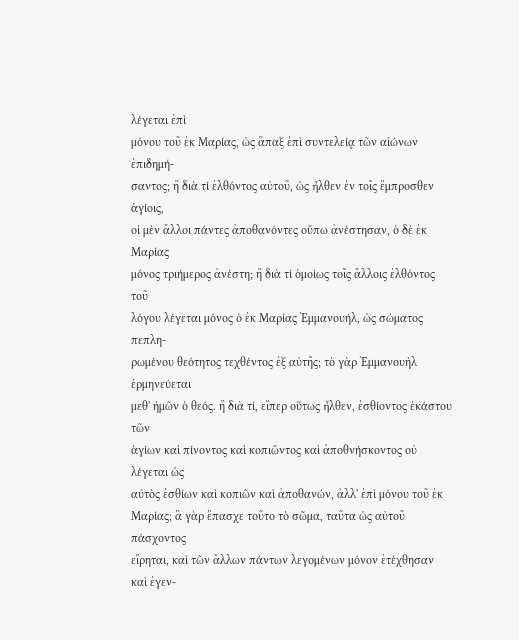λέγεται ἐπὶ
μόνου τοῦ ἐκ Μαρίας, ὡς ἅπαξ ἐπὶ συντελείᾳ τῶν αἰώνων ἐπιδημή-
σαντος; ἢ διὰ τί ἐλθόντος αὐτοῦ, ὡς ἦλθεν ἐν τοῖς ἔμπροσθεν ἁγίοις,
οἱ μὲν ἄλλοι πάντες ἀποθανόντες οὔπω ἀνέστησαν, ὁ δὲ ἐκ Μαρίας
μόνος τριήμερος ἀνέστη; ἢ διὰ τί ὁμοίως τοῖς ἄλλοις ἐλθόντος τοῦ
λόγου λέγεται μόνος ὁ ἐκ Μαρίας Ἐμμανουήλ, ὡς σώματος πεπλη-
ρωμένου θεότητος τεχθέντος ἐξ αὐτῆς; τὸ γὰρ Ἐμμανουὴλ ἑρμηνεύεται
μεθ' ἡμῶν ὁ θεός. ἢ διὰ τί, εἴπερ οὕτως ἦλθεν, ἐσθίοντος ἑκάστου τῶν
ἁγίων καὶ πίνοντος καὶ κοπιῶντος καὶ ἀποθνήσκοντος οὐ λέγεται ὡς
αὐτὸς ἐσθίων καὶ κοπιῶν καὶ ἀποθανών, ἀλλ' ἐπὶ μόνου τοῦ ἐκ
Μαρίας; ἃ γὰρ ἔπασχε τοῦτο τὸ σῶμα, ταῦτα ὡς αὐτοῦ πάσχοντος
εἴρηται, καὶ τῶν ἄλλων πάντων λεγομένων μόνον ἐτέχθησαν καὶ ἐγεν-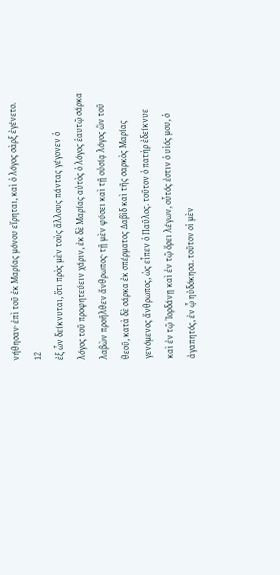νήθησαν· ἐπὶ τοῦ ἐκ Μαρίας μόνου εἴρηται, καὶ ὁ λόγος σὰρξ ἐγένετο.
12
ἐξ ὧν δείκνυται, ὅτι πρὸς μὲν τοὺς ἄλλους πάντας γέγονεν ὁ
λόγος τοῦ προφητεύειν χάριν, ἐκ δὲ Μαρίας αὐτὸς ὁ λόγος ἑαυτῷ σάρκα
λαβὼν προῆλθεν ἄνθρωπος· τῇ μὲν φύσει καὶ τῇ οὐσίᾳ λόγος ὢν τοῦ
θεοῦ, κατὰ δὲ σάρκα ἐκ σπέρματος Δαβὶδ καὶ τῆς σαρκὸς Μαρίας
γενόμενος ἄνθρωπος, ὡς εἶπεν ὁ Παῦλος. τοῦτον ὁ πατὴρ ἐδείκνυε
καὶ ἐν τῷ Ἰορδάνῃ καὶ ἐν τῷ ὄρει λέγων, οὗτός ἐστιν ὁ υἱός μου, ὁ
ἀγαπητός, ἐν ᾧ ηὐδόκησα. τοῦτον οἱ μὲν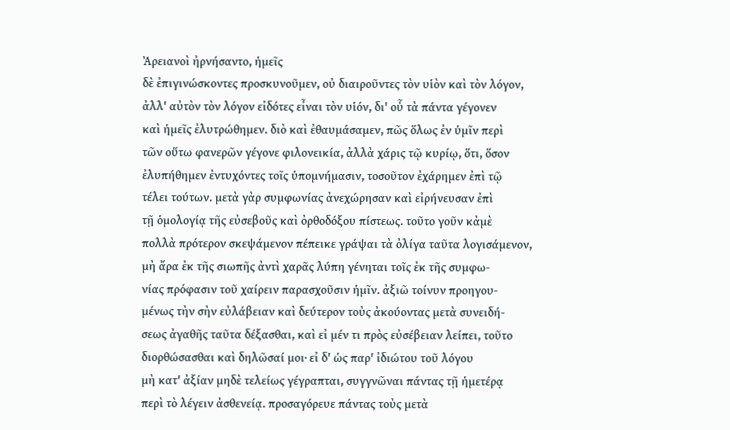Ἀρειανοὶ ἠρνήσαντο, ἡμεῖς
δὲ ἐπιγινώσκοντες προσκυνοῦμεν, οὐ διαιροῦντες τὸν υἱὸν καὶ τὸν λόγον,
ἀλλ' αὐτὸν τὸν λόγον εἰδότες εἶναι τὸν υἱόν, δι' οὗ τὰ πάντα γέγονεν
καὶ ἡμεῖς ἐλυτρώθημεν. διὸ καὶ ἐθαυμάσαμεν, πῶς ὅλως ἐν ὑμῖν περὶ
τῶν οὕτω φανερῶν γέγονε φιλονεικία, ἀλλὰ χάρις τῷ κυρίῳ, ὅτι, ὅσον
ἐλυπήθημεν ἐντυχόντες τοῖς ὑπομνήμασιν, τοσοῦτον ἐχάρημεν ἐπὶ τῷ
τέλει τούτων. μετὰ γὰρ συμφωνίας ἀνεχώρησαν καὶ εἰρήνευσαν ἐπὶ
τῇ ὁμολογίᾳ τῆς εὐσεβοῦς καὶ ὀρθοδόξου πίστεως. τοῦτο γοῦν κἀμὲ
πολλὰ πρότερον σκεψάμενον πέπεικε γράψαι τὰ ὀλίγα ταῦτα λογισάμενον,
μὴ ἄρα ἐκ τῆς σιωπῆς ἀντὶ χαρᾶς λύπη γένηται τοῖς ἐκ τῆς συμφω-
νίας πρόφασιν τοῦ χαίρειν παρασχοῦσιν ἡμῖν. ἀξιῶ τοίνυν προηγου-
μένως τὴν σὴν εὐλάβειαν καὶ δεύτερον τοὺς ἀκούοντας μετὰ συνειδή-
σεως ἀγαθῆς ταῦτα δέξασθαι, καὶ εἰ μέν τι πρὸς εὐσέβειαν λείπει, τοῦτο
διορθώσασθαι καὶ δηλῶσαί μοι· εἰ δ' ὡς παρ' ἰδιώτου τοῦ λόγου
μὴ κατ' ἀξίαν μηδὲ τελείως γέγραπται, συγγνῶναι πάντας τῇ ἡμετέρᾳ
περὶ τὸ λέγειν ἀσθενείᾳ. προσαγόρευε πάντας τοὺς μετὰ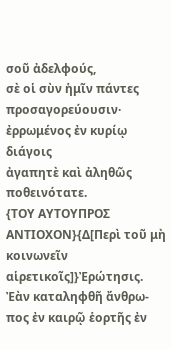σοῦ ἀδελφούς,
σὲ οἱ σὺν ἡμῖν πάντες προσαγορεύουσιν· ἐρρωμένος ἐν κυρίῳ διάγοις
ἀγαπητὲ καὶ ἀληθῶς ποθεινότατε.
{ΤΟΥ ΑΥΤΟΥΠΡΟΣ ΑΝΤΙΟΧΟΝ}{Δ[Περὶ τοῦ μὴ κοινωνεῖν αἱρετικοῖς]}Ἐρώτησις. Ἐὰν καταληφθῆ ἄνθρω-πος ἐν καιρῷ ἑορτῆς ἐν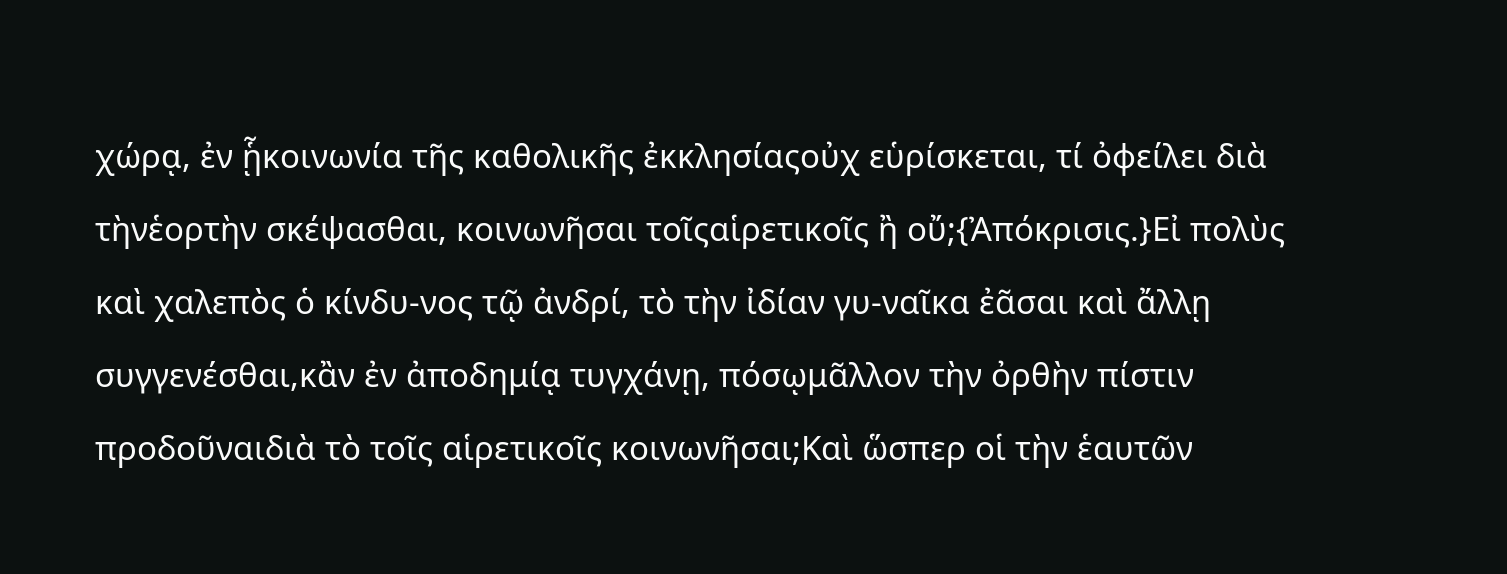χώρᾳ, ἐν ᾗκοινωνία τῆς καθολικῆς ἐκκλησίαςοὐχ εὑρίσκεται, τί ὀφείλει διὰ τὴνἑορτὴν σκέψασθαι, κοινωνῆσαι τοῖςαἱρετικοῖς ἢ οὔ;{Ἀπόκρισις.}Εἰ πολὺς καὶ χαλεπὸς ὁ κίνδυ-νος τῷ ἀνδρί, τὸ τὴν ἰδίαν γυ-ναῖκα ἐᾶσαι καὶ ἄλλῃ συγγενέσθαι,κἂν ἐν ἀποδημίᾳ τυγχάνῃ, πόσῳμᾶλλον τὴν ὀρθὴν πίστιν προδοῦναιδιὰ τὸ τοῖς αἱρετικοῖς κοινωνῆσαι;Καὶ ὥσπερ οἱ τὴν ἑαυτῶν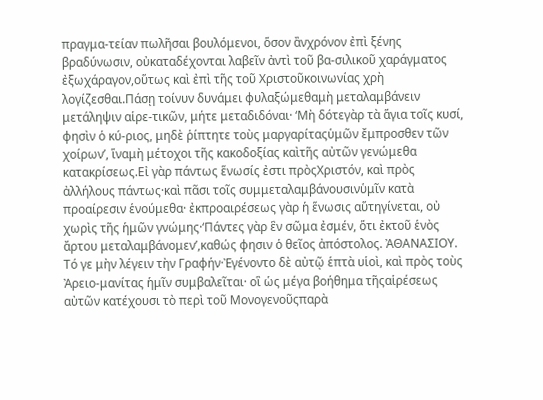πραγμα-τείαν πωλῆσαι βουλόμενοι, ὅσον ἂνχρόνον ἐπὶ ξένης βραδύνωσιν, οὐκαταδέχονται λαβεῖν ἀντὶ τοῦ βα-σιλικοῦ χαράγματος ἐξωχάραγον,οὕτως καὶ ἐπὶ τῆς τοῦ Χριστοῦκοινωνίας χρὴ λογίζεσθαι.Πάσῃ τοίνυν δυνάμει φυλαξώμεθαμὴ μεταλαμβάνειν μετάληψιν αἱρε-τικῶν, μήτε μεταδιδόναι· ‘Μὴ δότεγὰρ τὰ ἅγια τοῖς κυσί, φησὶν ὁ κύ-ριος, μηδὲ ῥίπτητε τοὺς μαργαρίταςὑμῶν ἔμπροσθεν τῶν χοίρων’, ἵναμὴ μέτοχοι τῆς κακοδοξίας καὶτῆς αὐτῶν γενώμεθα κατακρίσεως.Εἰ γὰρ πάντως ἕνωσίς ἐστι πρὸςΧριστόν, καὶ πρὸς ἀλλήλους πάντως·καὶ πᾶσι τοῖς συμμεταλαμβάνουσινὑμῖν κατὰ προαίρεσιν ἑνούμεθα· ἐκπροαιρέσεως γὰρ ἡ ἕνωσις αὕτηγίνεται, οὐ χωρὶς τῆς ἡμῶν γνώμης·‘Πάντες γὰρ ἓν σῶμα ἐσμέν, ὅτι ἐκτοῦ ἑνὸς ἄρτου μεταλαμβάνομεν’,καθώς φησιν ὁ θεῖος ἀπόστολος. ἈΘΑΝΑΣΙΟΥ. Τό γε μὴν λέγειν τὴν Γραφήν·Ἐγένοντο δὲ αὐτῷ ἑπτὰ υἱοὶ, καὶ πρὸς τοὺς Ἀρειο-μανίτας ἡμῖν συμβαλεῖται· οἳ ὡς μέγα βοήθημα τῆςαἱρέσεως αὐτῶν κατέχουσι τὸ περὶ τοῦ Μονογενοῦςπαρὰ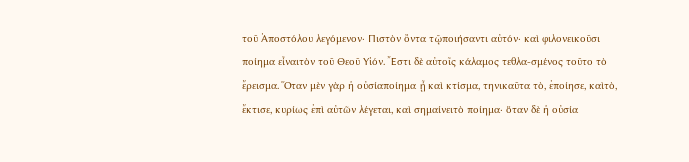τοῦ Ἀποστόλου λεγόμενον· Πιστὸν ὄντα τῷποιήσαντι αὐτόν· καὶ φιλονεικοῦσι ποίημα εἶναιτὸν τοῦ Θεοῦ Υἱόν. Ἔστι δὲ αὐτοῖς κάλαμος τεθλα-σμένος τοῦτο τὸ ἔρεισμα. Ὅταν μὲν γὰρ ἡ οὐσίαποίημα ᾖ καὶ κτίσμα, τηνικαῦτα τὸ, ἐποίησε, καὶτὸ, ἔκτισε, κυρίως ἐπὶ αὐτῶν λέγεται, καὶ σημαίνειτὸ ποίημα· ὅταν δὲ ἡ οὐσία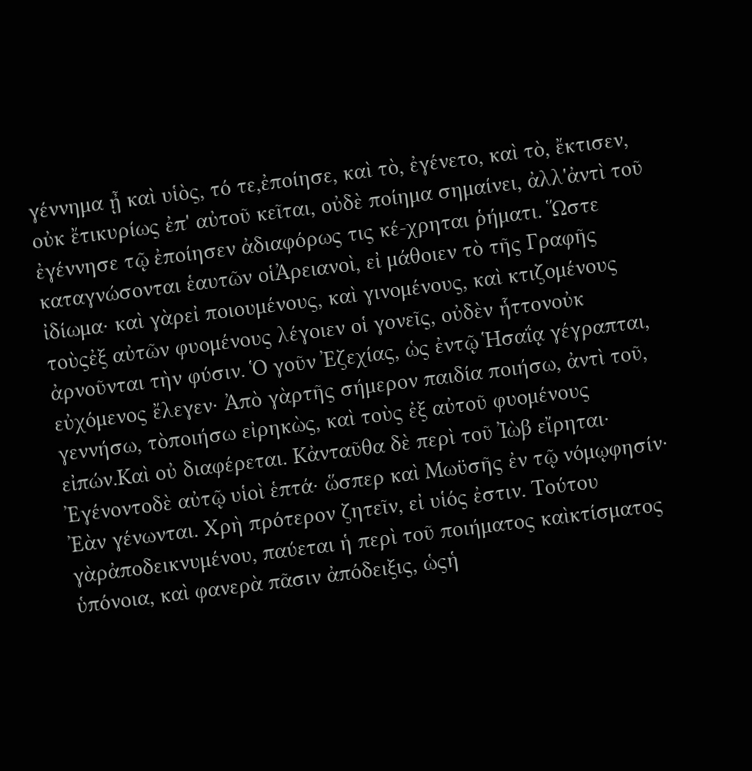γέννημα ᾖ καὶ υἱὸς, τό τε,ἐποίησε, καὶ τὸ, ἐγένετο, καὶ τὸ, ἔκτισεν, οὐκ ἔτικυρίως ἐπ' αὐτοῦ κεῖται, οὐδὲ ποίημα σημαίνει, ἀλλ'ἀντὶ τοῦ ἐγέννησε τῷ ἐποίησεν ἀδιαφόρως τις κέ-χρηται ῥήματι. Ὥστε καταγνώσονται ἑαυτῶν οἱἈρειανοὶ, εἰ μάθοιεν τὸ τῆς Γραφῆς ἰδίωμα· καὶ γὰρεἰ ποιουμένους, καὶ γινομένους, καὶ κτιζομένους τοὺςἐξ αὐτῶν φυομένους λέγοιεν οἱ γονεῖς, οὐδὲν ἧττονοὐκ ἀρνοῦνται τὴν φύσιν. Ὁ γοῦν Ἐζεχίας, ὡς ἐντῷ Ἡσαΐᾳ γέγραπται, εὐχόμενος ἔλεγεν· Ἀπὸ γὰρτῆς σήμερον παιδία ποιήσω, ἀντὶ τοῦ, γεννήσω, τὸποιήσω εἰρηκὼς, καὶ τοὺς ἐξ αὐτοῦ φυομένους εἰπών.Καὶ οὐ διαφέρεται. Κἀνταῦθα δὲ περὶ τοῦ Ἰὼβ εἴρηται· Ἐγένοντοδὲ αὐτῷ υἱοὶ ἑπτά· ὥσπερ καὶ Μωϋσῆς ἐν τῷ νόμῳφησίν· Ἐὰν γένωνται. Χρὴ πρότερον ζητεῖν, εἰ υἱός ἐστιν. Τούτου γὰρἀποδεικνυμένου, παύεται ἡ περὶ τοῦ ποιήματος καὶκτίσματος ὑπόνοια, καὶ φανερὰ πᾶσιν ἀπόδειξις, ὡςἡ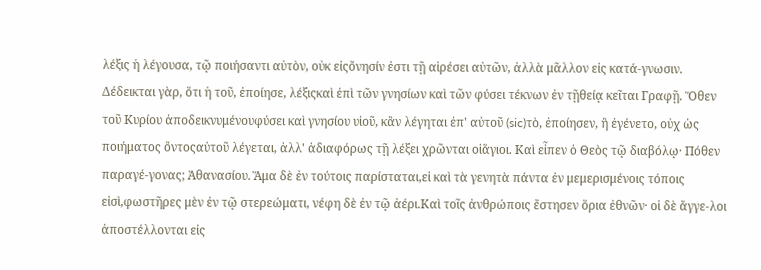λέξις ἡ λέγουσα, τῷ ποιήσαντι αὐτὸν, οὐκ εἰςὄνησίν ἐστι τῇ αἱρέσει αὐτῶν, ἀλλὰ μᾶλλον εἰς κατά-γνωσιν. Δέδεικται γὰρ, ὅτι ἡ τοῦ, ἐποίησε, λέξιςκαὶ ἐπὶ τῶν γνησίων καὶ τῶν φύσει τέκνων ἐν τῇθείᾳ κεῖται Γραφῇ. Ὅθεν τοῦ Κυρίου ἀποδεικνυμένουφύσει καὶ γνησίου υἱοῦ, κἂν λέγηται ἐπ' αὐτοῦ (sic)τὸ, ἐποίησεν, ἢ ἐγένετο, οὐχ ὡς ποιήματος ὄντοςαὐτοῦ λέγεται, ἀλλ' ἀδιαφόρως τῇ λέξει χρῶνται οἱἅγιοι. Καὶ εἶπεν ὁ Θεὸς τῷ διαβόλῳ· Πόθεν παραγέ-γονας; Ἀθανασίου. Ἅμα δὲ ἐν τούτοις παρίσταται,εἰ καὶ τὰ γενητὰ πάντα ἐν μεμερισμένοις τόποις εἰσὶ,φωστῆρες μὲν ἐν τῷ στερεώματι, νέφη δὲ ἐν τῷ ἀέρι.Καὶ τοῖς ἀνθρώποις ἔστησεν ὅρια ἐθνῶν· οἱ δὲ ἄγγε-λοι ἀποστέλλονται εἰς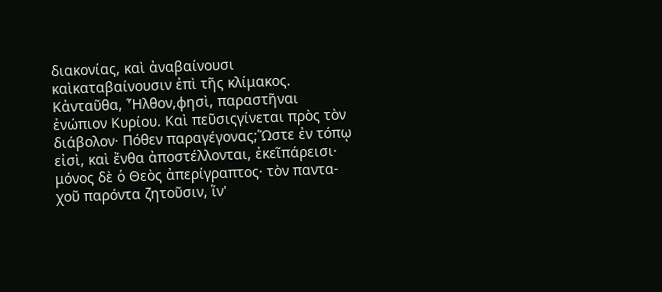διακονίας, καὶ ἀναβαίνουσι καὶκαταβαίνουσιν ἐπὶ τῆς κλίμακος. Κἀνταῦθα, Ἦλθον,φησὶ, παραστῆναι ἐνώπιον Κυρίου. Καὶ πεῦσιςγίνεται πρὸς τὸν διάβολον· Πόθεν παραγέγονας;Ὥστε ἐν τόπῳ εἰσὶ, καὶ ἔνθα ἀποστέλλονται, ἐκεῖπάρεισι· μόνος δὲ ὁ Θεὸς ἀπερίγραπτος· τὸν παντα-χοῦ παρόντα ζητοῦσιν, ἵν'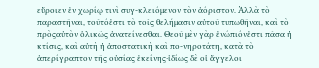εὕροιεν ἐν χωρίῳ τινὶ συγ-κλειόμενον τὸν ἀόριστον. Ἀλλὰ τὸ παραστῆναι, τοῦτόἐστι τὸ τοῖς θελήμασιν αὐτοῦ τυπωθῆναι, καὶ τὸ πρὸςαὐτὸν ὁλικῶς ἀνατείνεσθαι. Θεοῦ μὲν γὰρ ἐνώπιόνἐστι πᾶσα ἡ κτίσις, καὶ αὐτὴ ἡ ἀποστατικὴ καὶ πο-νηροτάτη, κατὰ τὸ ἀπερίγραπτον τῆς οὐσίας ἐκείνης·ἰδίως δὲ οἱ ἄγγελοι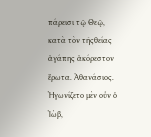πάρεισι τῷ Θεῷ, κατὰ τὸν τῆςθείας ἀγάπης ἀκόρεστον ἔρωτα. Ἀθανάσιος. Ἠγωνίζετο μὲν οὖν ὁ Ἰὼβ,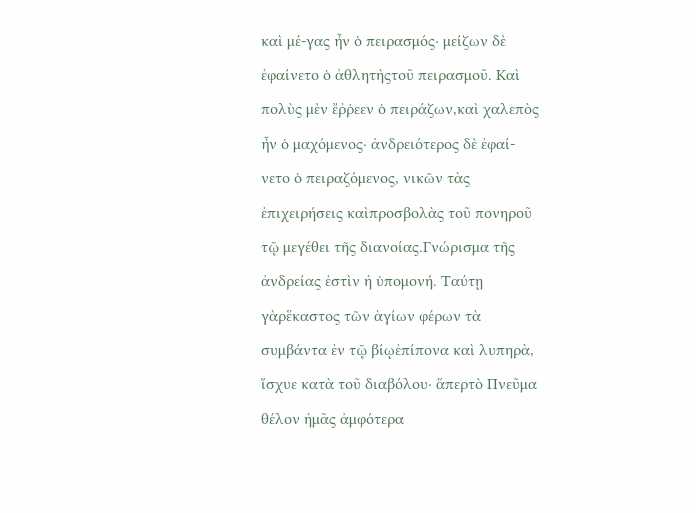καὶ μέ-γας ἦν ὁ πειρασμός· μείζων δὲ ἐφαίνετο ὁ ἀθλητὴςτοῦ πειρασμοῦ. Καὶ πολὺς μὲν ἔῤῥεεν ὁ πειράζων,καὶ χαλεπὸς ἦν ὁ μαχόμενος· ἀνδρειότερος δὲ ἐφαί-νετο ὁ πειραζόμενος, νικῶν τὰς ἐπιχειρήσεις καὶπροσβολὰς τοῦ πονηροῦ τῷ μεγέθει τῆς διανοίας.Γνώρισμα τῆς ἀνδρείας ἐστὶν ἡ ὑπομονή. Ταύτῃ γὰρἕκαστος τῶν ἁγίων φέρων τὰ συμβάντα ἐν τῷ βίῳἐπίπονα καὶ λυπηρὰ, ἴσχυε κατὰ τοῦ διαβόλου· ἅπερτὸ Πνεῦμα θέλον ἡμᾶς ἀμφότερα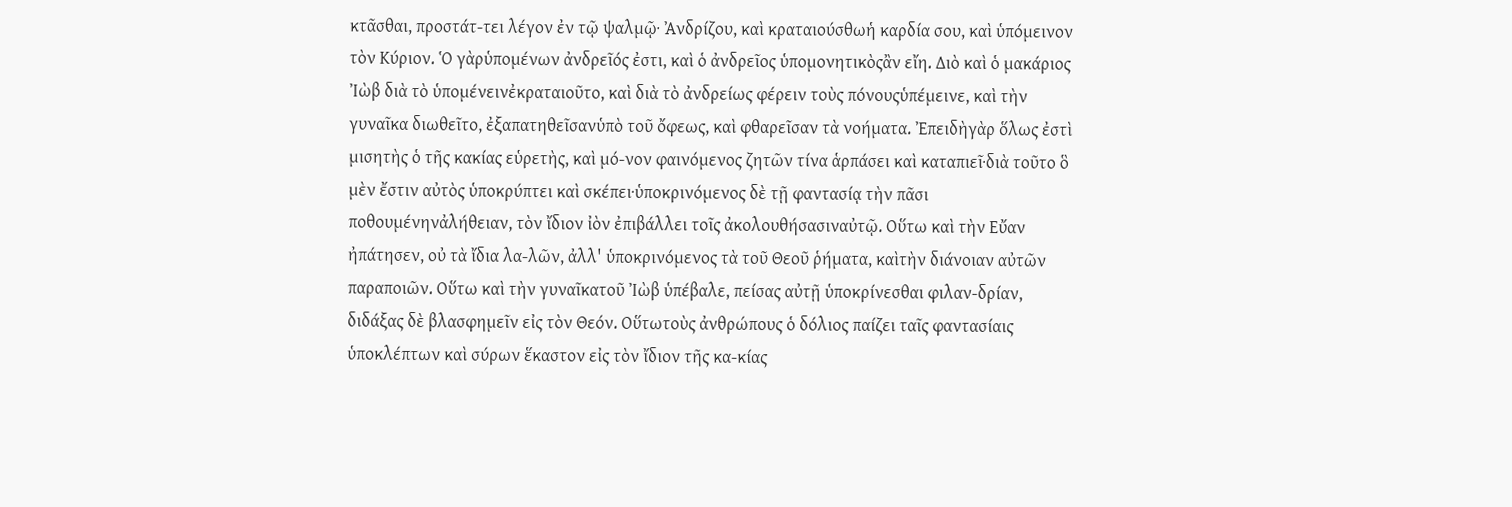κτᾶσθαι, προστάτ-τει λέγον ἐν τῷ ψαλμῷ· Ἀνδρίζου, καὶ κραταιούσθωἡ καρδία σου, καὶ ὑπόμεινον τὸν Κύριον. Ὁ γὰρὑπομένων ἀνδρεῖός ἐστι, καὶ ὁ ἀνδρεῖος ὑπομονητικὸςἂν εἴη. Διὸ καὶ ὁ μακάριος Ἰὼβ διὰ τὸ ὑπομένεινἐκραταιοῦτο, καὶ διὰ τὸ ἀνδρείως φέρειν τοὺς πόνουςὑπέμεινε, καὶ τὴν γυναῖκα διωθεῖτο, ἐξαπατηθεῖσανὑπὸ τοῦ ὄφεως, καὶ φθαρεῖσαν τὰ νοήματα. Ἐπειδὴγὰρ ὅλως ἐστὶ μισητὴς ὁ τῆς κακίας εὑρετὴς, καὶ μό-νον φαινόμενος ζητῶν τίνα ἁρπάσει καὶ καταπιεῖ·διὰ τοῦτο ὃ μὲν ἔστιν αὐτὸς ὑποκρύπτει καὶ σκέπει·ὑποκρινόμενος δὲ τῇ φαντασίᾳ τὴν πᾶσι ποθουμένηνἀλήθειαν, τὸν ἴδιον ἰὸν ἐπιβάλλει τοῖς ἀκολουθήσασιναὐτῷ. Οὕτω καὶ τὴν Εὔαν ἠπάτησεν, οὐ τὰ ἴδια λα-λῶν, ἀλλ' ὑποκρινόμενος τὰ τοῦ Θεοῦ ῥήματα, καὶτὴν διάνοιαν αὐτῶν παραποιῶν. Οὕτω καὶ τὴν γυναῖκατοῦ Ἰὼβ ὑπέβαλε, πείσας αὐτῇ ὑποκρίνεσθαι φιλαν-δρίαν, διδάξας δὲ βλασφημεῖν εἰς τὸν Θεόν. Οὕτωτοὺς ἀνθρώπους ὁ δόλιος παίζει ταῖς φαντασίαις ὑποκλέπτων καὶ σύρων ἕκαστον εἰς τὸν ἴδιον τῆς κα-κίας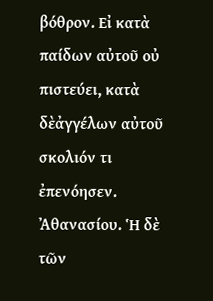βόθρον. Εἰ κατὰ παίδων αὐτοῦ οὐ πιστεύει, κατὰ δὲἀγγέλων αὐτοῦ σκολιόν τι ἐπενόησεν. Ἀθανασίου. Ἡ δὲ τῶν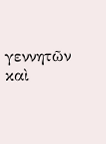γεννητῶν καὶ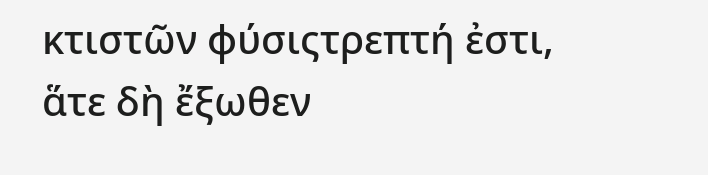κτιστῶν φύσιςτρεπτή ἐστι, ἅτε δὴ ἔξωθεν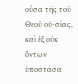οὖσα τῆς τοῦ Θεοῦ οὐ-σίας, καὶ ἐξ οὐκ ὄντων ὑποστᾶσα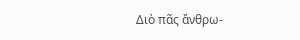Διὸ πᾶς ἄνθρω-